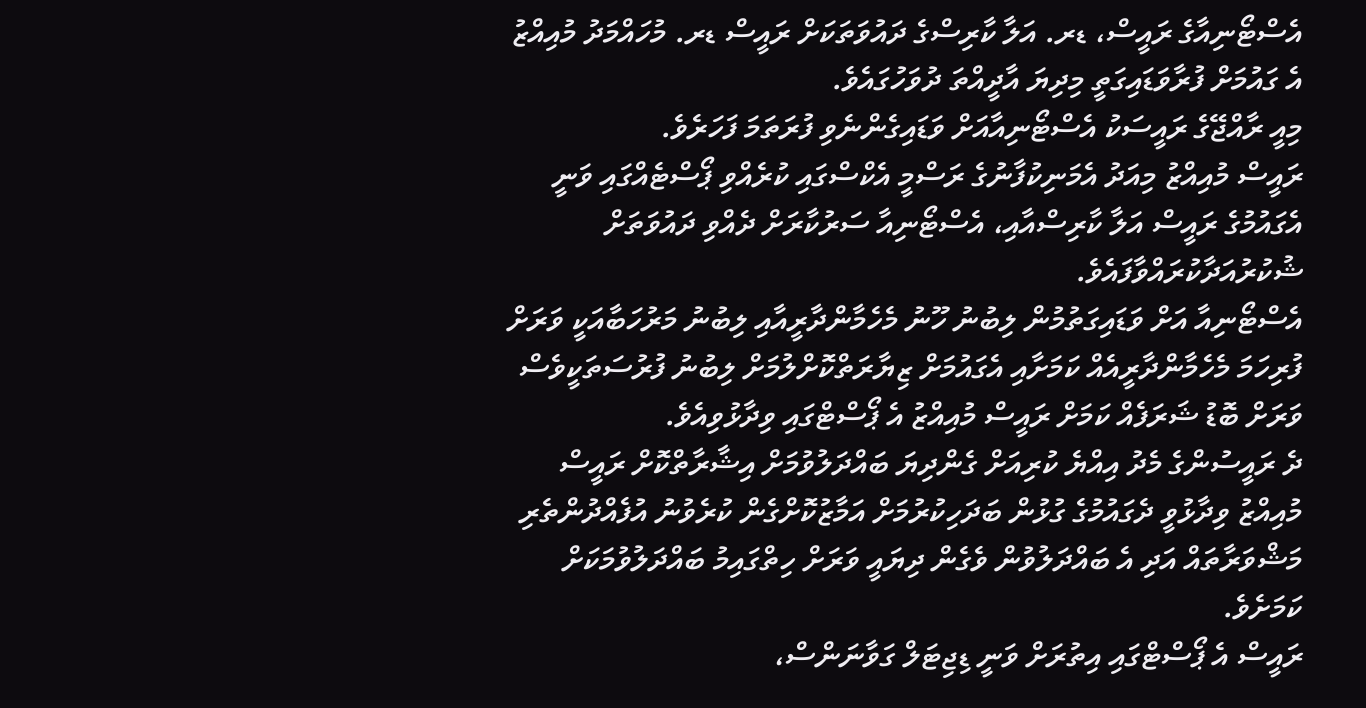އެސްޓޯނިއާގެ ރައީސް، ޑރ. އަލާ ކާރިސްގެ ދައުވަތަކަށް ރައީސް ޑރ. މުހައްމަދު މުއިއްޒު އެ ގައުމަށް ފުރާވަޑައިގަތީ މިދިޔަ އާދީއްތަ ދުވަހުގައެވެ.
މިއީ ރާއްޖޭގެ ރައީސަކު އެސްޓޯނިއާއަށް ވަޑައިގެންނެވި ފުރަތަމަ ފަހަރެވެ.
ރައީސް މުއިއްޒު މިއަދު އެމަނިކުފާނުގެ ރަސްމީ އެކްސްގައި ކުރެއްވި ޕޯސްޓެއްގައި ވަނީ އެގައުމުގެ ރައީސް އަލާ ކާރިސްއާއި، އެސްޓޯނިއާ ސަރުކާރަށް ދެއްވި ދައުވަތަށް ޝުކުރުއަދާކުރައްވާފައެވެ.
އެސްޓޯނިއާ އަށް ވަޑައިގަތުމުން ލިބުނު ހޫނު މެހެމާންދާރީއާއި ލިބުނު މަރުހަބާއަކީ ވަރަށް ފުރިހަމަ މެހެމާންދާރީއެއް ކަމަށާއި އެގައުމަށް ޒިޔާރަތްކޮށްލުމަށް ލިބުނު ފުރުސަތަކީވެސް ވަރަށް ބޮޑު ޝަރަފެއް ކަމަށް ރައީސް މުއިއްޒު އެ ޕޯސްޓްގައި ވިދާޅުވިއެވެ.
ދެ ރައީސުންގެ މެދު އިއްޔެ ކުރިއަށް ގެންދިޔަ ބައްދަލުވުމަށް އިޝާރާތްކޮށް ރައީސް މުއިއްޒު ވިދާޅުވީ ދެގައުމުގެ ގުޅުން ބަދަހިކުރުމަށް އަމާޒުކޮށްގެން ކުރެވުނު އުފެއްދުންތެރި މަޝްވަރާތައް އަދި އެ ބައްދަލުވުން ވެގެން ދިޔައީ ވަރަށް ހިތްގައިމު ބައްދަލުވުމަކަށް ކަމަށެވެ.
ރައީސް އެ ޕޯސްޓްގައި އިތުރަށް ވަނީ ޑިޖިޓަލް ގަވާނަންސް،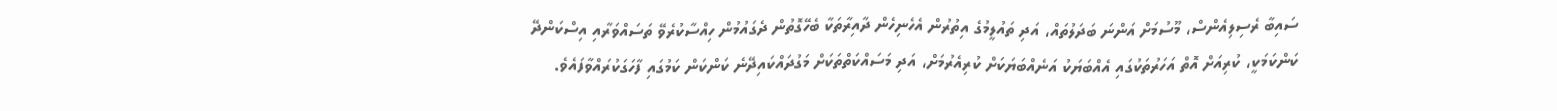ސައިބާ ރެސިލިއެންސް، މޫސުމަށް އަންނަ ބަދަލުތައް، އަދި ތައުލީމުގެ އިތުރުން އެހެނިހެން ދާއިރާތަކާ ބެހޭގޮތުން ދެގައުމުން ހިއްސާކުރެވޭ ތަސައްވަރާއި އިސްކަންދޭ ކަންކަމަކީ، ކުރިއަށް އޮތް އަހަރުތަކުގައި އެއްބަޔަކު އަނެއްބަޔަކަށް ކުރިއެރުމަށް، އަދި މަސައްކަތްތަކަށް މަގުދައްކައިދޭނެ ކަންކަން ކަމުގައި ފާހަގަކުރައްވާފައެވެ.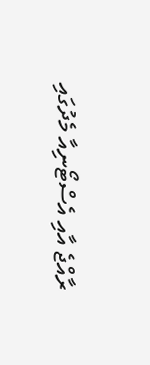ރާއްޖެ އާއި އެސްޓޯނިއާ މެދުގައި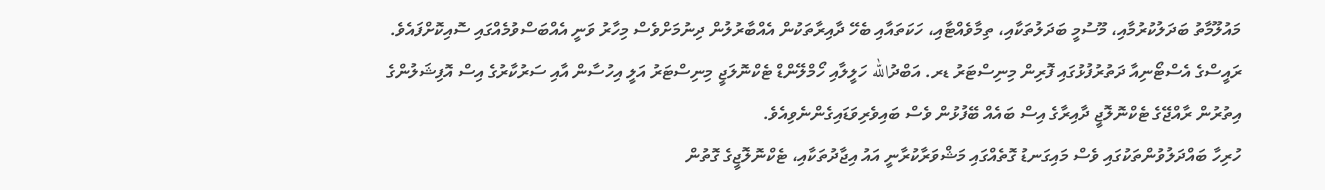މައުލޫމާތު ބަދަލުކުރުމާއި، މޫސުމީ ބަދަލުތަކާއި، ތިމާވެއްޓާއި، ހަކަތައާއި ބެހޭ ދާއިރާތަކުން އެއްބާރުލުން ދިނުމަށްވެސް މިހާރު ވަނީ އެއްބަސްވުމެއްގައި ސޮއިކޮށްފައެވެ.
ރައީސްގެ އެސްޓޯނިއާ ދަތުރުފުޅުގައި ފޮރިން މިނިސްޓަރު ޑރ. އަބްދުالله ހަލީލާއި ހޯމްލޭންޑް ޓެކްނޮލަޖީ މިނިސްޓަރު އަލީ އިހުސާން އާއި ސަރުކާރުގެ އިސް އޮފިޝަލުންގެ އިތުރުން ރާއްޖޭގެ ޓެކްނޮލޮޖީ ދާއިރާގެ އިސް ބައެއް ބޭފުޅުން ވެސް ބައިވެރިވަޑައިގެންނެވިއެވެ.
ހުރިހާ ބައްދަލުވުންތަކުގައި ވެސް މައިގަނޑު ގޮތެއްގައި މަޝްވަރާކުރާނީ އައު އިޖާދުތަކާއި، ޓެކްނޮލޮޖީގެ ގޮތުން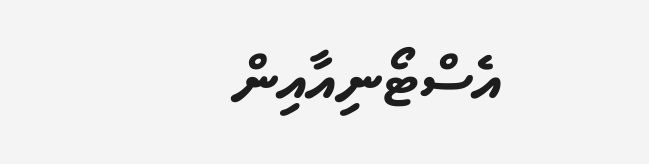އެސްޓޯނިއާއިން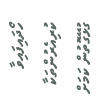ހޯދައިފައިވާ ކުރިއެރުންތަކާ ގުޅޭގޮތުން ކަމަށް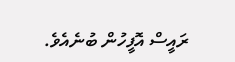ރައީސް އޮފީހުން ބުނެއެވެ.